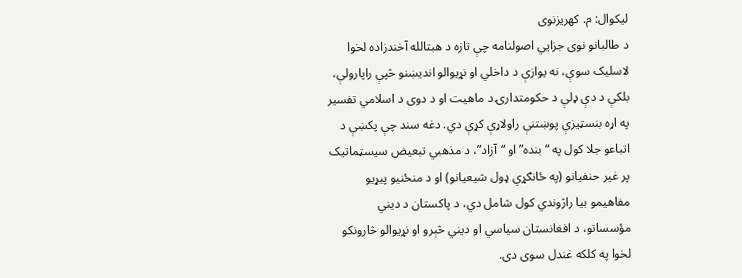لیکوال: م. کهریزنوی
د طالبانو نوی جزايي اصولنامه چې تازه د هبتالله آخندزاده لخوا لاسلیک سوې، نه یوازې د داخلي او نړيوالو اندیښنو څپې راپارولې، بلکې د دې ډلې د حکومتدارۍ د ماهیت او د دوی د اسلامي تفسیر په اړه بنسټیزې پوښتنې راولاړې کړې دي. دغه سند چې پکښې د اتباعو جلا کول په “بنده” او “آزاد”، د مذهبي تبعیض سیسټماتیک پر غیر حنفيانو (په ځانګړي ډول شیعیانو) او د منځنیو پیړیو مفاهیمو بیا راژوندي کول شامل دي، د پاکستان د دیني مؤسساتو، د افغانستان سیاسي او دیني څېرو او نړيوالو څارونکو لخوا په کلکه غندل سوی دی.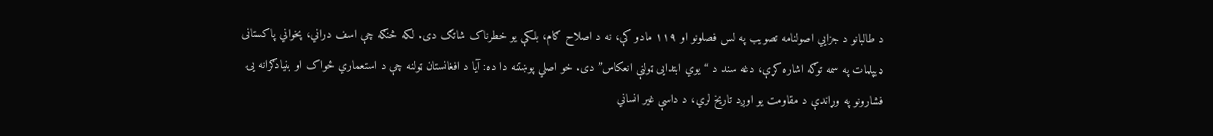د طالبانو د جزايي اصولنامه تصویب په لس فصلونو او ۱۱۹ مادو کې، نه د اصلاح ګام، بلکې یو خطرناک شاتګ دی. لکه څنګه چې اسف دراني، پخواني پاکستانی ډیپلمات په سمه توګه اشاره کړې، دغه سند د “يوي ابتدایی ټولنې انعکاس” دی. خو اصلي پوښتنه دا ده: آیا د افغانستان ټولنه چې د استعماري ځواک او بنیادګرانه یۍ فشارونو په وړاندې د مقاومت یو اوږد تاریخ لري، د داسې غیر انساني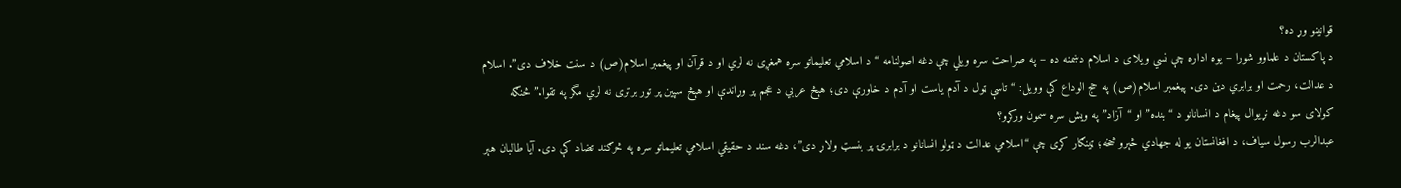قوانینو وړ ده؟
د پاکستان د علماوو شورا – یوه اداره چې نسي ویلای د اسلام دښمنه ده – په صراحت سره ویلي چې دغه اصولنامه “د اسلامي تعلیماتو سره همغږی نه لري او د قرآن او پیغمبر اسلام(ص) د سنت خلاف دی”. اسلام د عدالت، رحمت او برابري دین دی. پیغمبر اسلام(ص) په حج الوداع کې وویل: “ تاسې ټول د آدم یاست او آدم د خاورې دی؛ هېڅ عربي د عجم پر وړاندې او هېڅ سپین پر تور برتری نه لري مگر په تقوا.” څنګه کولای سو دغه نړیوال پیغام د انسانانو د “بنده” او “آزاد” په ویش سره سمون ورکړو؟
عبدالرب رسول سیاف، د افغانستان یو له جهادي څېرو څخه؛ ټینګار کړی چې “اسلامي عدالت د ټولو انسانانو د برابرۍ پر بنسټ ولاړ دی”، دغه سند د حقیقي اسلامي تعلیماتو سره په څرګند تضاد کې دی. آیا طالبان هېر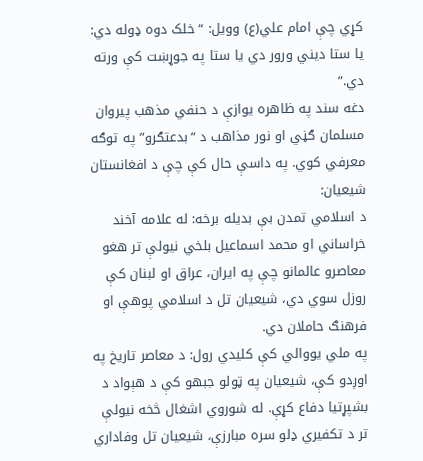کړي چې امام علي(ع) وویل: “خلک دوه ډوله دي: یا ستا ديني ورور دي یا ستا په جوړښت کې ورته دي.”
دغه سند په ظاهره یوازې د حنفي مذهب پیروان مسلمان ګڼي او نور مذاهب د “بدعتګرو” په توګه معرفي کوي. په داسې حال کې چې د افغانستان شیعیان:
د اسلامي تمدن بې بدیله برخه: له علامه آخند خراساني او محمد اسماعیل بلخي نیولې تر هغو معاصرو عالمانو چې په ایران، عراق او لبنان کې روزل سوي دي، شیعیان تل د اسلامي پوهې او فرهنګ حاملان دي.
په ملي یووالي کې کلیدي رول: د معاصر تاریخ په اوږدو کې، شیعیان په ټولو جبهو کې د هېواد د بشپړتیا دفاع کړې. له شوروي اشغال څخه نیولې تر د تکفیري ډلو سره مبارزې، شیعیان تل وفاداري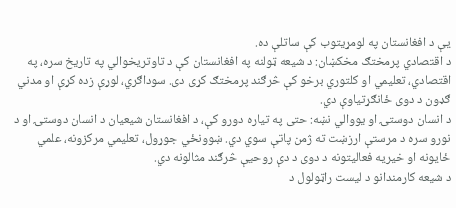یې د افغانستان په لومړیتوب کې ساتلې ده.
د اقتصادي پرمختګ مخکښان: د شیعه ټولنه په افغانستان کې د تاوتریخوالي په تاریخ سره، په اقتصادي، تعلیمي او کلتوري برخو کې څرګند پرمختګ کړی دی. سوداګري، لوړې زده کړې او مدني ګډون د دوی ځانګړتیاوې دي.
د انسان دوستۍ او یووالي نښه: حتی په تیاره دورو کې، د افغانستان شیعیان د انسان دوستۍ او د نورو سره د مرستې ارزښت ته ژمن پاتې سوي دي. ښوونځي جوړول، تعلیمي مرکزونه، علمي ځایونه او خیریه فعالیتونه د دوی د دې روحیې څرګند مثالونه دي.
د شیعه کارمندانو د لیست راټولول د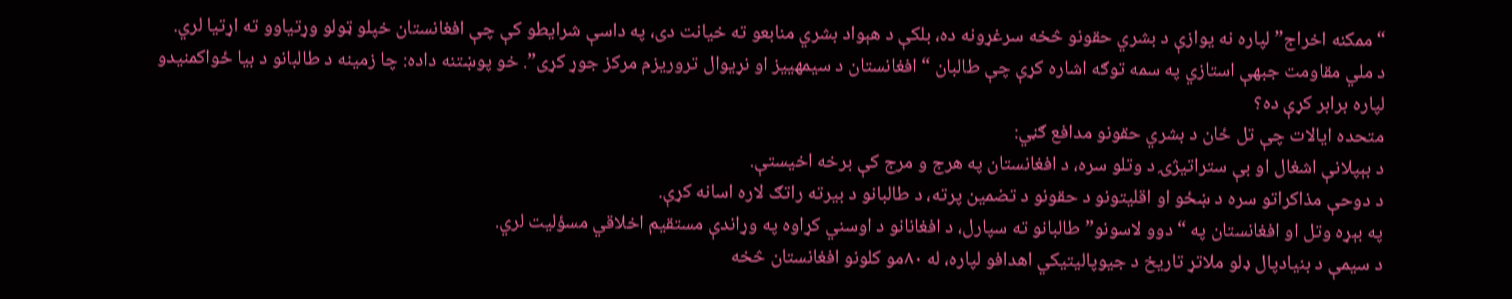“ممکنه اخراج” لپاره نه یوازې د بشري حقونو څخه سرغړونه ده، بلکې د هېواد بشري منابعو ته خیانت دی، په داسې شرایطو کې چې افغانستان خپلو ټولو وړتیاوو ته اړتیا لري.
د ملي مقاومت جبهې استازي په سمه توګه اشاره کړې چې طالبان “افغانستان د سیمهییز او نړیوال تروریزم مرکز جوړ کړی”. خو پوښتنه داده: چا زمینه د طالبانو د بیا ځواکمنیدو لپاره برابر کړې ده؟
متحده ایالات چې تل ځان د بشري حقونو مدافع ګڼي:
د بېپلانې اشغال او بې ستراتیژۍ د وتلو سره، د افغانستان په هرج و مرج کې برخه اخیستې.
د دوحې مذاکراتو سره د ښځو او اقلیتونو د حقونو د تضمین پرته، د طالبانو د بیرته راتګ لاره اسانه کړې.
په بېړه وتل او افغانستان په “دوو لاسونو” طالبانو ته سپارل، د افغانانو د اوسني کړاوه په وړاندې مستقیم اخلاقي مسؤلیت لري.
د سیمې د بنیادپال ډلو ملاتړ تاریخ د جیوپالیتیکي اهدافو لپاره، له ۸۰مو کلونو افغانستان څخه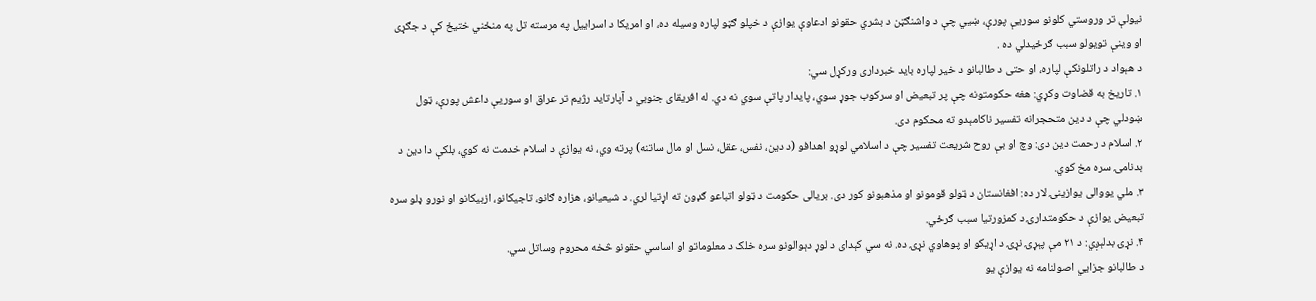نیولې تر وروستي کلونو سوریې پورې، ښيي چې د واشنګټن د بشري حقونو ادعاوې یوازې د خپلو ګټو لپاره وسیله ده، او امریکا د اسراییل په مرسته تل په منځني ختیځ کې د جګړی او وینې تویولو سبب ګرځیدلي ده .
د هېواد د راتلونکې لپاره، او حتی د طالبانو د خیر لپاره باید خبرداری ورکړل سي:
۱. تاریخ به قضاوت وکړي: هغه حکومتونه چې پر تبعیض او سرکوب جوړ سوي، پایدار پاتې سوي نه دي. له افریقای جنوبي د آپارتاید رژیم تر عراق او سوریې داعش پورې، ټول ښودلي چې د دین متحجرانه تفسیر ناکامېدو ته محکوم دی.
۲. اسلام د رحمت دین دی: وچ او بې روح شریعت تفسیر چې د اسلامي لوړو اهدافو (د دین، نفس، عقل، نسل او مال ساتنه) پرته وي، نه یوازې د اسلام خدمت نه کوي، بلکې دا دین د بدنامۍ سره مخ کوي.
۳. ملي یووالی یوازینۍ لار ده: افغانستان د ټولو قومونو او مذهبونو کور دی. بریالی حکومت د ټولو اتباعو ګډون ته اړتیا لري. د شیعیانو، هزاره ګانو، تاجیکانو، ازبیکانو او نورو ډلو سره تبعیض یوازې د حکومتدارۍ د کمزورتیا سبب ګرځي.
۴. نړۍ بدلېږي: د ۲۱ مې پېړۍ نړۍ د اړیکو او پوهاوي نړۍ ده. نه سي کېدای د لوړ دېوالونو سره خلک د معلوماتو او اساسي حقونو څخه محروم وساتل سي.
د طالبانو جزايي اصولنامه نه یوازې یو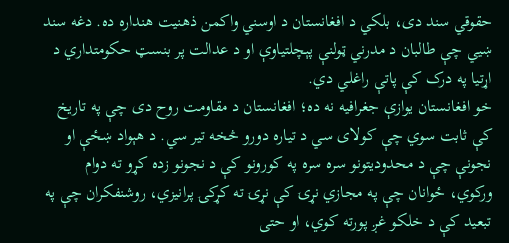حقوقي سند دی، بلکي د افغانستان د اوسني واکمن ذهنیت هنداره ده. دغه سند ښيي چې طالبان د مدرني ټولنې پېچلتیاوې او د عدالت پر بنسټ حکومتداري د اړتیا په درک کې پاتې راغلي دي.
خو افغانستان یوازې جغرافیه نه ده؛ افغانستان د مقاومت روح دی چې په تاریخ کې ثابت سوي چې کولای سي د تیاره دورو څخه تیر سي. د هېواد ښځې او نجونې چې د محدودیتونو سره سره په کورونو کې د نجونو زده کړو ته دوام ورکوي، ځوانان چې په مجازي نړۍ کې نړۍ ته کړکۍ پرانیزي، روشنفکران چې په تبعید کې د خلکو غږ پورته کوي، او حتی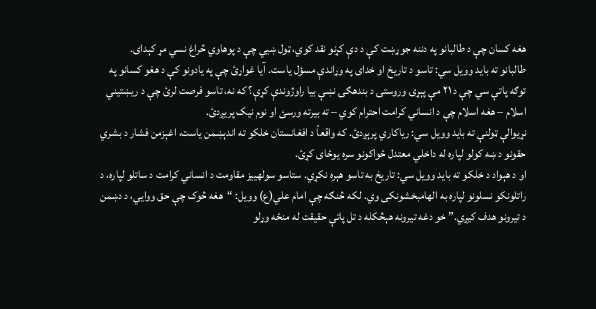هغه کسان چې د طالبانو په دننه جوړښت کې د دې کړنو نقد کوي، ټول ښيي چې د پوهاوي څراغ نسي مړ کېدای.
طالبانو ته باید وویل سي: تاسو د تاریخ او خدای په وړاندې مسؤل یاست. آیا غواړئ چې په یادونو کې د هغو کسانو په توګه پاتې سي چې د ۲۱ مې پېړۍ وروستۍ د بندهګۍ نښې بیا راوژوندې کړې؟ که نه، تاسو فرصت لرئ چې د ریښتیني اسلام – هغه اسلام چې د انساني کرامت احترام کوي – ته بیرته ورسئ او نوم نیک پریږدئ.
نړیوالې ټولنې ته باید وویل سي: ریاکاري پرېږدئ. که واقعاً د افغانستان خلکو ته اندېښمن یاست، اغېزمن فشار د بشري حقونو د ښه کولو لپاره له داخلي معتدل ځواکونو سره یوځای کړئ.
او د هېواد د خلکو ته باید وویل سي: تاریخ به تاسو هېره نکړي. ستاسو سولهییز مقاومت د انساني کرامت د ساتلو لپاره، د راتلونکو نسلونو لپاره به الهامبخشونکی وي. لکه څنګه چې امام علي(ع) وویل: “هغه څوک چې حق ووايي، د دښمن د تیرونو هدف کیږي.” خو دغه تیرونه هېڅکله د تل پاتې حقیقت له منځه وړلو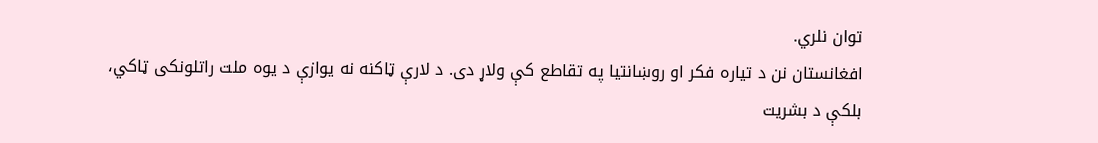توان نلري.
افغانستان نن د تیاره فکر او روښانتیا په تقاطع کې ولاړ دی. د لارې ټاکنه نه یوازې د یوه ملت راتلونکی ټاکي، بلکې د بشریت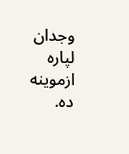وجدان لپاره ازموینه ده.